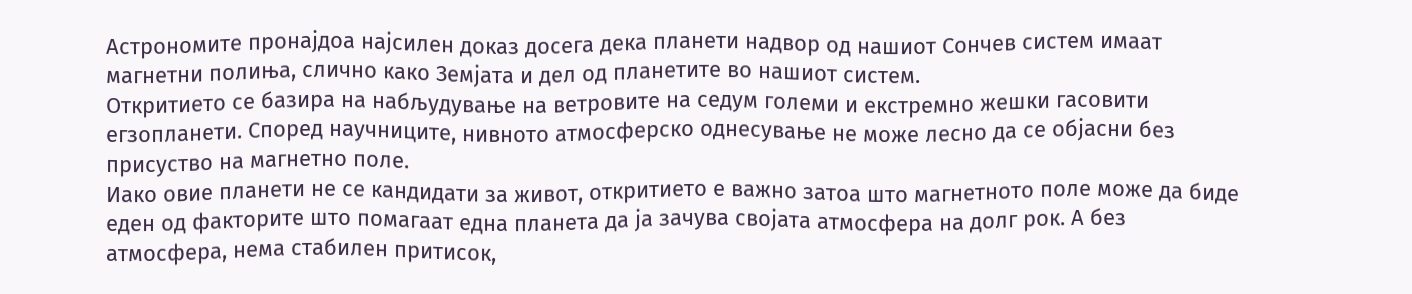Астрономите пронајдоа најсилен доказ досега дека планети надвор од нашиот Сончев систем имаат магнетни полиња, слично како Земјата и дел од планетите во нашиот систем.
Откритието се базира на набљудување на ветровите на седум големи и екстремно жешки гасовити егзопланети. Според научниците, нивното атмосферско однесување не може лесно да се објасни без присуство на магнетно поле.
Иако овие планети не се кандидати за живот, откритието е важно затоа што магнетното поле може да биде еден од факторите што помагаат една планета да ја зачува својата атмосфера на долг рок. А без атмосфера, нема стабилен притисок,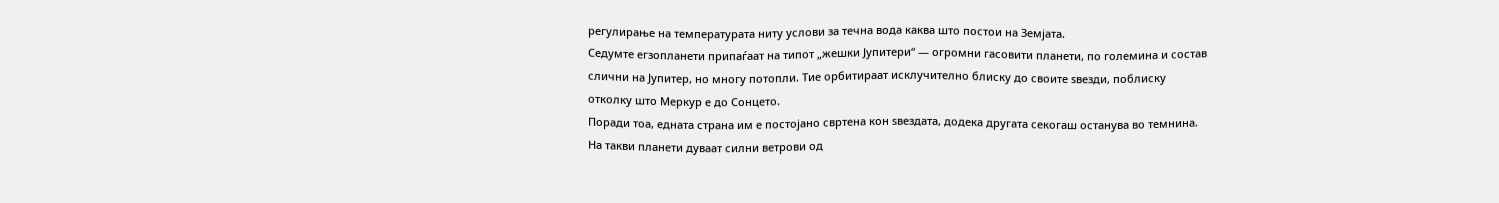регулирање на температурата ниту услови за течна вода каква што постои на Земјата.
Седумте егзопланети припаѓаат на типот „жешки Јупитери“ — огромни гасовити планети, по големина и состав слични на Јупитер, но многу потопли. Тие орбитираат исклучително блиску до своите ѕвезди, поблиску отколку што Меркур е до Сонцето.
Поради тоа, едната страна им е постојано свртена кон ѕвездата, додека другата секогаш останува во темнина. На такви планети дуваат силни ветрови од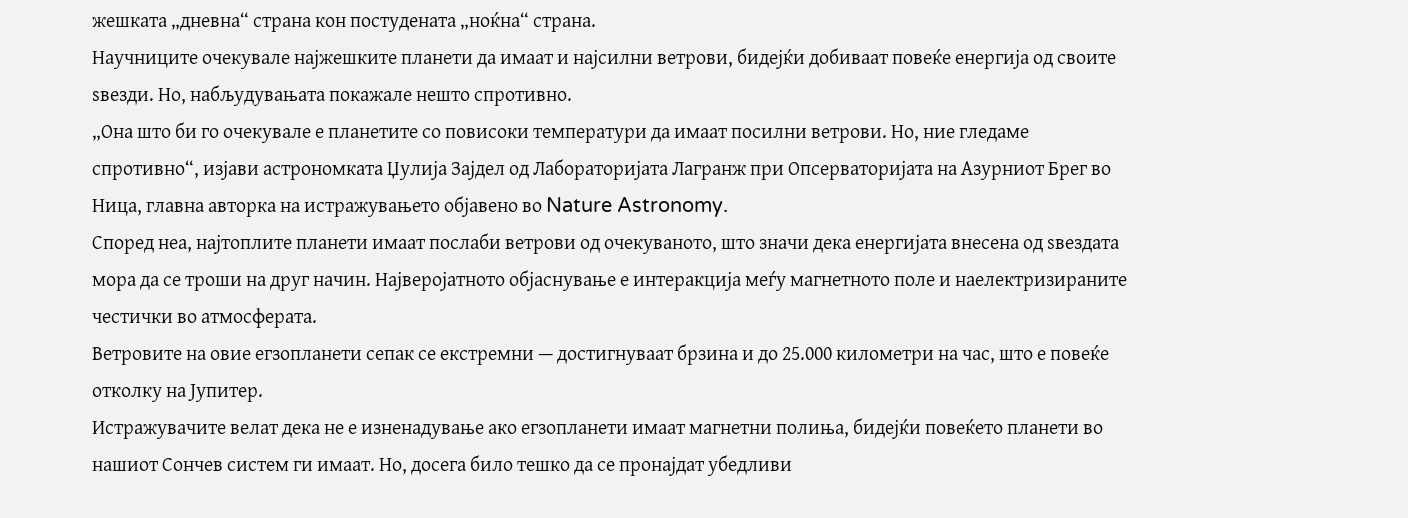жешката „дневна“ страна кон постудената „ноќна“ страна.
Научниците очекувале најжешките планети да имаат и најсилни ветрови, бидејќи добиваат повеќе енергија од своите ѕвезди. Но, набљудувањата покажале нешто спротивно.
„Она што би го очекувале е планетите со повисоки температури да имаат посилни ветрови. Но, ние гледаме спротивно“, изјави астрономката Џулија Зајдел од Лабораторијата Лагранж при Опсерваторијата на Азурниот Брег во Ница, главна авторка на истражувањето објавено во Nature Astronomy.
Според неа, најтоплите планети имаат послаби ветрови од очекуваното, што значи дека енергијата внесена од ѕвездата мора да се троши на друг начин. Најверојатното објаснување е интеракција меѓу магнетното поле и наелектризираните честички во атмосферата.
Ветровите на овие егзопланети сепак се екстремни — достигнуваат брзина и до 25.000 километри на час, што е повеќе отколку на Јупитер.
Истражувачите велат дека не е изненадување ако егзопланети имаат магнетни полиња, бидејќи повеќето планети во нашиот Сончев систем ги имаат. Но, досега било тешко да се пронајдат убедливи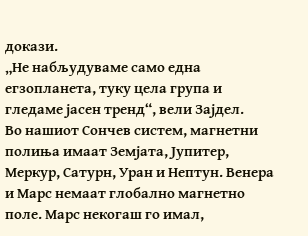докази.
„Не набљудуваме само една егзопланета, туку цела група и гледаме јасен тренд“, вели Зајдел.
Во нашиот Сончев систем, магнетни полиња имаат Земјата, Јупитер, Меркур, Сатурн, Уран и Нептун. Венера и Марс немаат глобално магнетно поле. Марс некогаш го имал,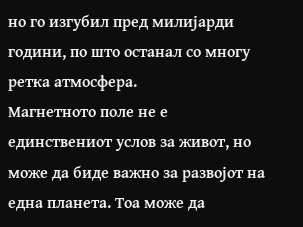но го изгубил пред милијарди години, по што останал со многу ретка атмосфера.
Магнетното поле не е единствениот услов за живот, но може да биде важно за развојот на една планета. Тоа може да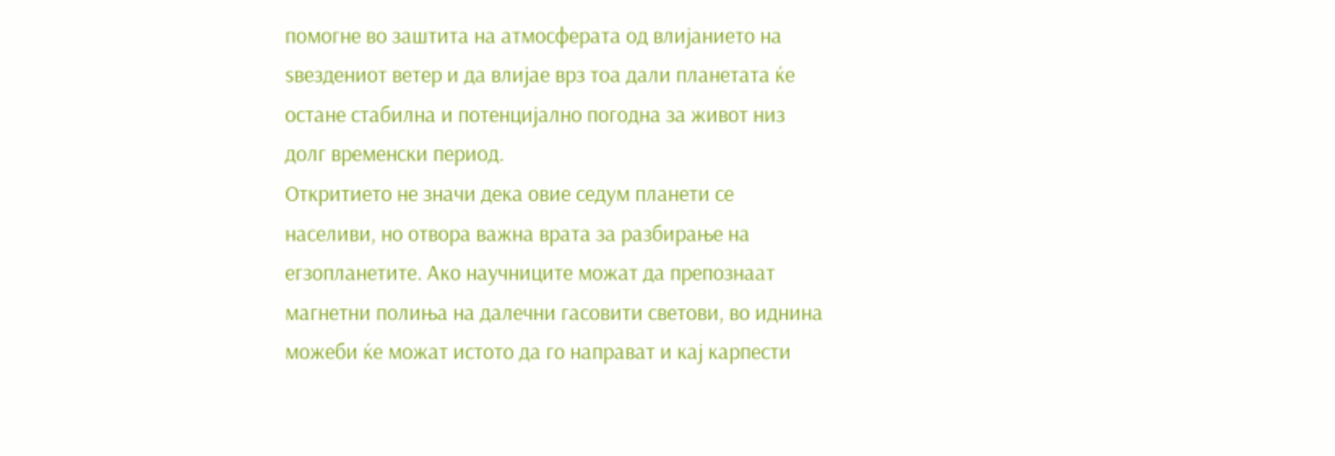помогне во заштита на атмосферата од влијанието на ѕвездениот ветер и да влијае врз тоа дали планетата ќе остане стабилна и потенцијално погодна за живот низ долг временски период.
Откритието не значи дека овие седум планети се населиви, но отвора важна врата за разбирање на егзопланетите. Ако научниците можат да препознаат магнетни полиња на далечни гасовити светови, во иднина можеби ќе можат истото да го направат и кај карпести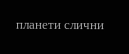планети слични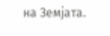на Земјата.